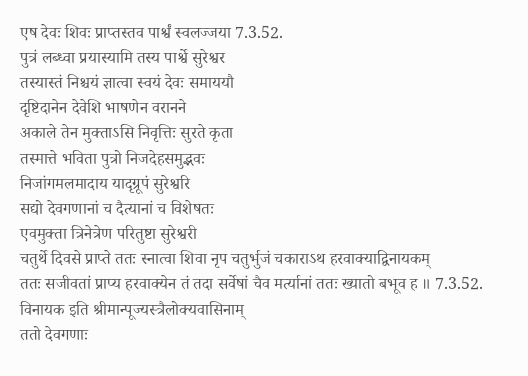एष देवः शिवः प्राप्तस्तव पार्श्वं स्वलज्जया 7.3.52.
पुत्रं लब्ध्वा प्रयास्यामि तस्य पार्श्वे सुरेश्वर
तस्यास्तं निश्चयं ज्ञात्वा स्वयं देवः समाययौ
दृष्टिदानेन देवेशि भाषणेन वरानने
अकाले तेन मुक्ताऽसि निवृत्तिः सुरते कृता
तस्मात्ते भविता पुत्रो निजदेहसमुद्भवः
निजांगमलमादाय यादृग्रूपं सुरेश्वरि
सद्यो देवगणानां च दैत्यानां च विशेषतः
एवमुक्ता त्रिनेत्रेण परितुष्टा सुरेश्वरी
चतुर्थे दिवसे प्राप्ते ततः स्नात्वा शिवा नृप चतुर्भुजं चकाराऽथ हरवाक्याद्विनायकम्
ततः सजीवतां प्राप्य हरवाक्येन तं तदा सर्वेषां चैव मर्त्यानां ततः ख्यातो बभूव ह ॥ 7.3.52.
विनायक इति श्रीमान्पूज्यस्त्रैलोक्यवासिनाम्
ततो देवगणाः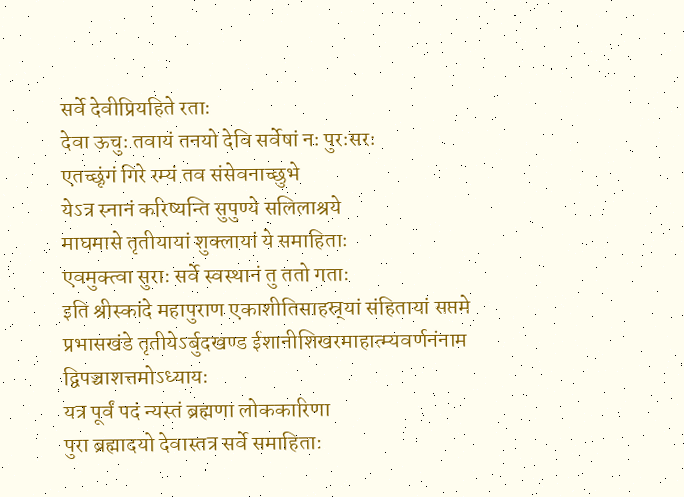सर्वे देवीप्रियहिते रताः
देवा ऊचुः तवायं तनयो देवि सर्वेषां नः पुरःसरः
एतच्छृंगं गिरे रम्यं तव संसेवनाच्छुभे
येऽत्र स्नानं करिष्यन्ति सुपुण्ये सलिलाश्रये
माघमासे तृतीयायां शुक्लायां ये समाहिताः
एवमुक्त्वा सुराः सर्वे स्वस्थानं तु ततो गताः
इति श्रीस्कांदे महापुराण एकाशीतिसाहस्र्यां संहितायां सप्तमे प्रभासखंडे तृतीयेऽर्बुदखण्ड ईशानीशिखरमाहात्म्यवर्णनंनाम द्विपञ्चाशत्तमोऽध्यायः
यत्र पूर्वं पदं न्यस्तं ब्रह्मणा लोककारिणा
पुरा ब्रह्मादयो देवास्तत्र सर्वे समाहिताः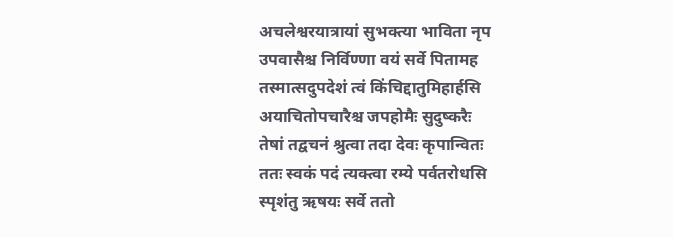अचलेश्वरयात्रायां सुभक्त्या भाविता नृप
उपवासैश्च निर्विण्णा वयं सर्वे पितामह
तस्मात्सदुपदेशं त्वं किंचिद्दातुमिहार्हसि
अयाचितोपचारैश्च जपहोमैः सुदुष्करैः
तेषां तद्वचनं श्रुत्वा तदा देवः कृपान्वितः
ततः स्वकं पदं त्यक्त्वा रम्ये पर्वतरोधसि
स्पृशंतु ऋषयः सर्वे ततो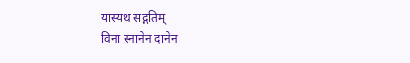यास्यथ सद्गतिम्
विना स्नानेन दानेन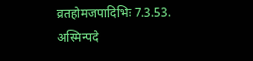व्रतहोमजपादिभिः 7.3.53.
अस्मिन्पदे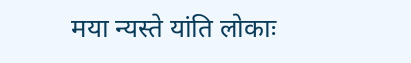मया न्यस्ते यांति लोकाः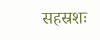सहस्रशः